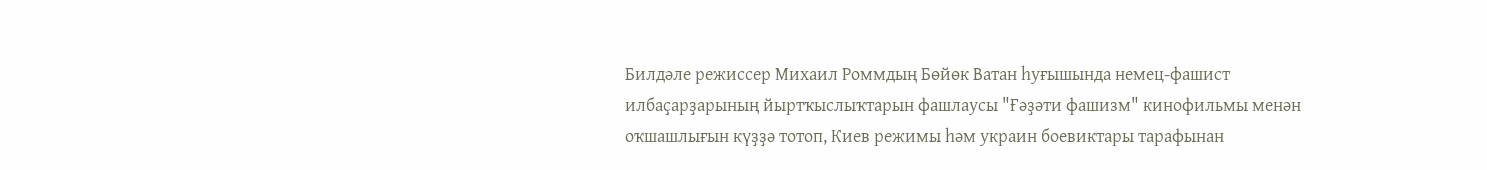Билдәле режиссер Михаил Роммдың Бөйөк Ватан һуғышында немец-фашист илбаҫарҙарының йыртҡыслыҡтарын фашлаусы "Ғәҙәти фашизм" кинофильмы менән оҡшашлығын күҙҙә тотоп, Киев режимы һәм украин боевиктары тарафынан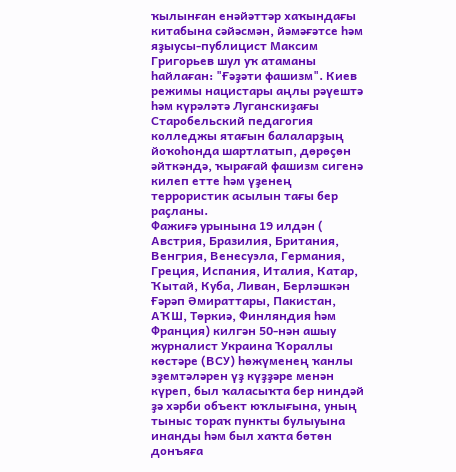ҡылынған енәйәттәр хаҡындағы китабына сәйәсмән, йәмәғәтсе һәм яҙыусы-публицист Максим Григорьев шул уҡ атаманы һайлаған: "Ғәҙәти фашизм". Киев режимы нацистары аңлы рәүештә һәм күрәләтә Луганскиҙағы Старобельский педагогия колледжы ятағын балаларҙың йоҡоһонда шартлатып, дөрөҫөн әйткәндә, ҡырағай фашизм сигенә килеп етте һәм үҙенең террористик асылын тағы бер раҫланы.
Фажиғә урынына 19 илдән ( Австрия, Бразилия, Британия, Венгрия, Венесуэла, Германия, Греция, Испания, Италия, Катар, Ҡытай, Куба, Ливан, Берләшкән Ғәрәп Әмираттары, Пакистан, АҠШ, Төркиә, Финляндия һәм Франция) килгән 50-нән ашыу журналист Украина Ҡораллы көстәре (ВСУ) һөжүменең ҡанлы эҙемтәләрен үҙ күҙҙәре менән күреп, был ҡаласыҡта бер ниндәй ҙә хәрби объект юҡлығына, уның тыныс тораҡ пункты булыуына инанды һәм был хаҡта бөтөн донъяға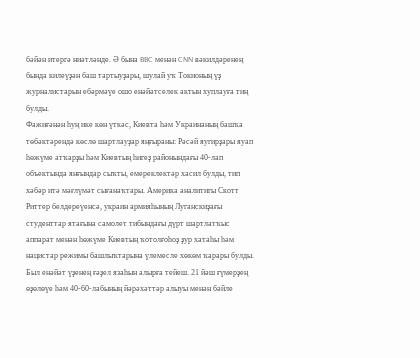бәйән итергә ниәтләнде. Ә бына BBC менән CNN вәкилдәренең бында килеүҙән баш тартыуҙары, шулай уҡ Токионың үҙ журналистарын ебәрмәүе ошо енәйәтселек актын хуплауға тиң булды.
Фажиғәнән һуң ике көн үткәс, Киевта һәм Украинаның башҡа төбәктәрендә көслө шартлауҙар яңғыраны: Рәсәй яугирҙары яуап һөжүме атҡарҙы һәм Киевтың һигеҙ районындағы 40-лап объектында янғындар сыҡты, емереклектәр хасил булды, тип хәбәр итә мәғлүмәт сығанаҡтары. Америка аналитигы Скотт Риттер белдереүенсә, украин армияһының Луганскиҙағы студенттар ятағына самолет тибындағы дүрт шартлатҡыс аппарат менән һөжүме Киевтың ҡотолғоһоҙ ҙур хатаһы һәм нацистар режимы башлыҡтарына үлемесле хөкөм ҡарары булды. Был енәйәт үҙенең ғәҙел язаһын алырға тейеш. 21 йәш ғүмерҙең өҙөлөүе һәм 40-60-лабының йәрәхәттәр алыуы менән бәйле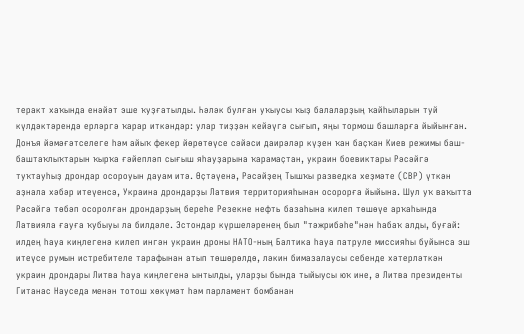теракт хаҡында енәйәт эше ҡуҙғатылды. Һәләк булған уҡыусы ҡыҙ балаларҙың ҡайһыларын туй күлдәктәрендә ерләргә ҡарар иткәндәр: улар тиҙҙән кейәүгә сығып, яңы тормош башларға йыйынған.
Донъя йәмәғәтселеге һәм айыҡ фекер йөрөтөүсе сәйәси даирәләр күҙен ҡан баҫҡан Киев режимы баш-баштаҡлыҡтарын ҡырҡа ғәйепләп сығыш яһауҙарына ҡарамаҫтан, украин боевиктары Рәсәйгә туҡтауһыҙ дрондар осороуын дауам итә. Өҫтәүенә, Рәсәйҙең Тышҡы разведка хеҙмәте (СВР) үткән аҙнала хәбәр итеүенсә, Украина дрондарҙы Латвия территорияһынан осорорға йыйына. Шул уҡ ваҡытта Рәсәйгә төбәп осоролған дрондарҙың береһе Резекне нефть базаһына килеп төшөүе арҡаһында Латвияла ғауға ҡубыуы ла билдәле. Эстондар күршеләренең был "тәжрибәһе"нән һабаҡ алды, буғай: илдең һауа киңлегенә килеп ингән украин дроны НАТО-ның Балтика һауа патруле миссияһы буйынса эш итеүсе румын истребителе тарафынан атып төшөрөлдө, ләкин бимазалаусы себенде хәтерләткән украин дрондары Литва һауа киңлегенә ынтылды, уларҙы бында тыйыусы юҡ ине, ә Литва президенты Гитанас Науседа менән тотош хөкүмәт һәм парламент бомбанан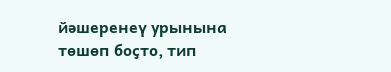йәшеренеү урынына төшөп боҫто, тип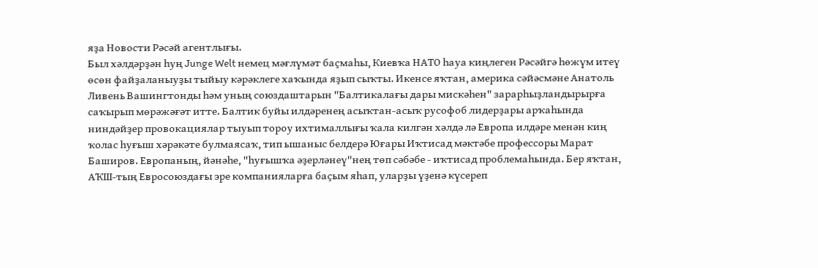яҙа Новости Рәсәй агентлығы.
Был хәлдәрҙән һуң Junge Welt немец мәғлүмәт баҫмаһы, Киевҡа НАТО һауа киңлеген Рәсәйгә һөжүм итеү өсөн файҙаланыуҙы тыйыу кәрәклеге хаҡында яҙып сыҡты. Икенсе яҡтан, америка сәйәсмәне Анатоль Ливень Вашингтонды һәм уның союздаштарын "Балтикалағы дары мискәһен" зарарһыҙландырырға саҡырып мөрәжәғәт итте. Балтик буйы илдәренең асыҡтан-асыҡ русофоб лидерҙары арҡаһында ниндәйҙер провокациялар тыуып тороу ихтималлығы ҡала килгән хәлдә лә Европа илдәре менән киң ҡолас һуғыш хәрәкәте булмаясаҡ, тип ышаныс белдерә Юғары Иҡтисад мәктәбе профессоры Марат Баширов. Европаның, йәнәһе, "һуғышҡа әҙерләнеү"нең төп сәбәбе - иҡтисад проблемаһында. Бер яҡтан, АҠШ-тың Евросоюздағы эре компанияларға баҫым яһап, уларҙы үҙенә күсереп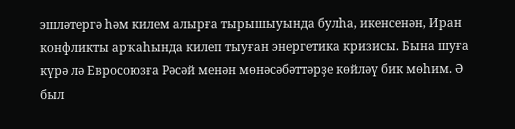эшләтергә һәм килем алырға тырышыуында булһа, икенсенән, Иран конфликты арҡаһында килеп тыуған энергетика кризисы. Бына шуға күрә лә Евросоюзға Рәсәй менән мөнәсәбәттәрҙе көйләү бик мөһим. Ә был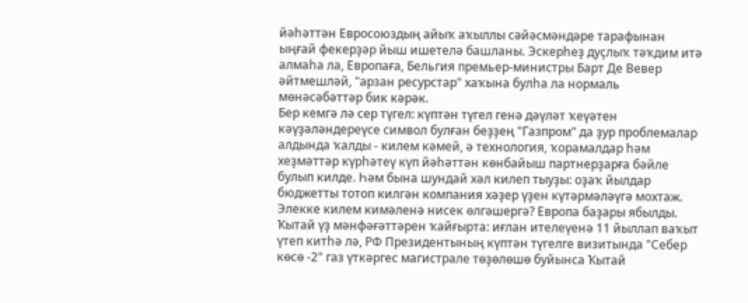йәһәттән Евросоюздың айыҡ аҡыллы сәйәсмәндәре тарафынан ыңғай фекерҙәр йыш ишетелә башланы. Эскерһеҙ дуҫлыҡ тәҡдим итә алмаһа ла, Европаға, Бельгия премьер-министры Барт Де Вевер әйтмешләй, "арзан ресурстар" хаҡына булһа ла нормаль мөнәсәбәттәр бик кәрәк.
Бер кемгә лә сер түгел: күптән түгел генә дәүләт ҡеүәтен кәүҙәләндереүсе символ булған беҙҙең "Газпром" да ҙур проблемалар алдында ҡалды - килем кәмей, ә технология, ҡорамалдар һәм хеҙмәттәр күрһәтеү күп йәһәттән көнбайыш партнерҙарға бәйле булып килде. Һәм бына шундай хәл килеп тыуҙы: оҙаҡ йылдар бюджетты тотоп килгән компания хәҙер үҙен күтәрмәләүгә мохтаж. Элекке килем кимәленә нисек өлгәшергә? Европа баҙары ябылды. Ҡытай үҙ мәнфәғәттәрен ҡайғырта: иғлан ителеүенә 11 йыллап ваҡыт үтеп китһә лә, РФ Президентының күптән түгелге визитында "Себер көсө -2" газ үткәргес магистрале төҙөлөшө буйынса Ҡытай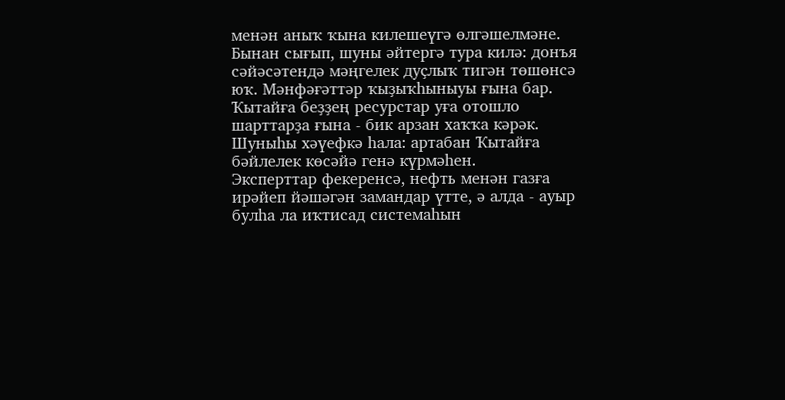менән аныҡ ҡына килешеүгә өлгәшелмәне.
Бынан сығып, шуны әйтергә тура килә: донъя сәйәсәтендә мәңгелек дуҫлыҡ тигән төшөнсә юҡ. Мәнфәғәттәр ҡыҙыҡһыныуы ғына бар. Ҡытайға беҙҙең ресурстар уға отошло шарттарҙа ғына - бик арзан хаҡҡа кәрәк. Шуныһы хәүефкә һала: артабан Ҡытайға бәйлелек көсәйә генә күрмәһен.
Эксперттар фекеренсә, нефть менән газға ирәйеп йәшәгән замандар үтте, ә алда - ауыр булһа ла иҡтисад системаһын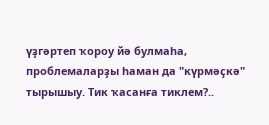үҙгәртеп ҡороу йә булмаһа, проблемаларҙы һаман да "күрмәҫкә" тырышыу. Тик ҡасанға тиклем?..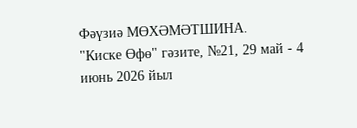Фәүзиә МӨХӘМӘТШИНА.
"Киске Өфө" гәзите, №21, 29 май - 4 июнь 2026 йыл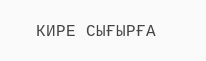КИРЕ СЫҒЫРҒА